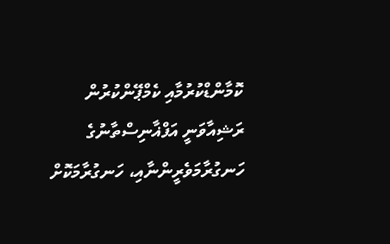ކޮމާންޑްކުރުމާއި ކެމްޕޭންކުރުން
ރަޝިއާވަނީ އަފްޣާނިސްތާނުގެ ހަނގުރާމަވެރީންނާއި، ހަނގުރާމަކޮށް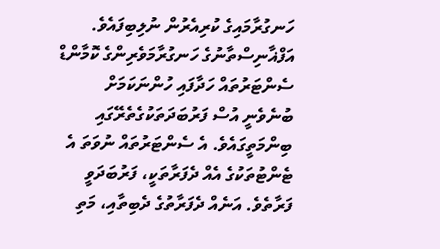ހަނގުރާމައިގެ ކުރިއެރުން ނުލިބިފައެވެ. އަފްޣާނިސްތާނުގެ ހަނގުރާމަވެރިންގެ ކޮމާންޑް ސެންޓަރުތައް ހަދާފައި ހުންނަކަމަށް ބުނެވެނީ އުސް ފަރުބަދަތަކުގެތެރޭގައި ބިންމަތީގައެވެ. އެ ސެންޓަރުތައް ނުވަތަ އެ ޓެންޓުތަކުގެ އެއް ދެފަރާތަކީ، ފަރުބަދަވީ ފަރާތެވެ. އަނެއް ދެފަރާތުގެ ދެބިތާއި، މަތި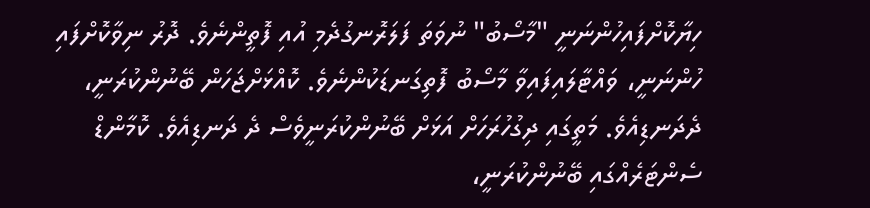ހިޔާކޮށްފައިހުންނަނީ "މާސޯބު" ނުވަތަ ފަލަރޮނގުދެމި އުއި ފޮތީންނެވެ. ދޮރު ނިވާކޮށްފައި ހުންނަނީ، ވައްޓާލައިފައިވާ މާސޯބު ފޮތިގަނޑަކުންނެވެ. ކޮއްޅަށްޖަހަން ބޭނުންކުރަނީ، ދެދަނޑިއެވެ. މަތީގައި ދިގުހުރަހަށް އަޅަށް ބޭނުންކުރަނީވެސް ދެ ދަނޑިއެވެ. ކޮމާންޑް ސެންޓަރެއްގައި ބޭނުންކުރަނީ،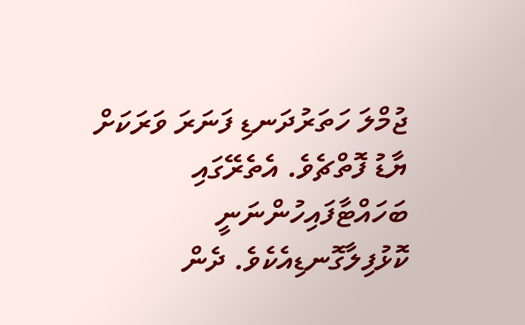ޖުމްލަ ހަތަރުދަނޑި ފަނަރަ ވަރަކަށް ޔާޑު ފޮތްޗެވެ. އެތެރޭގައި ބަހައްޓާފައިހުންނަނީ ކޮޅުފިލާގޮނޑިއެކެވެ. ދެން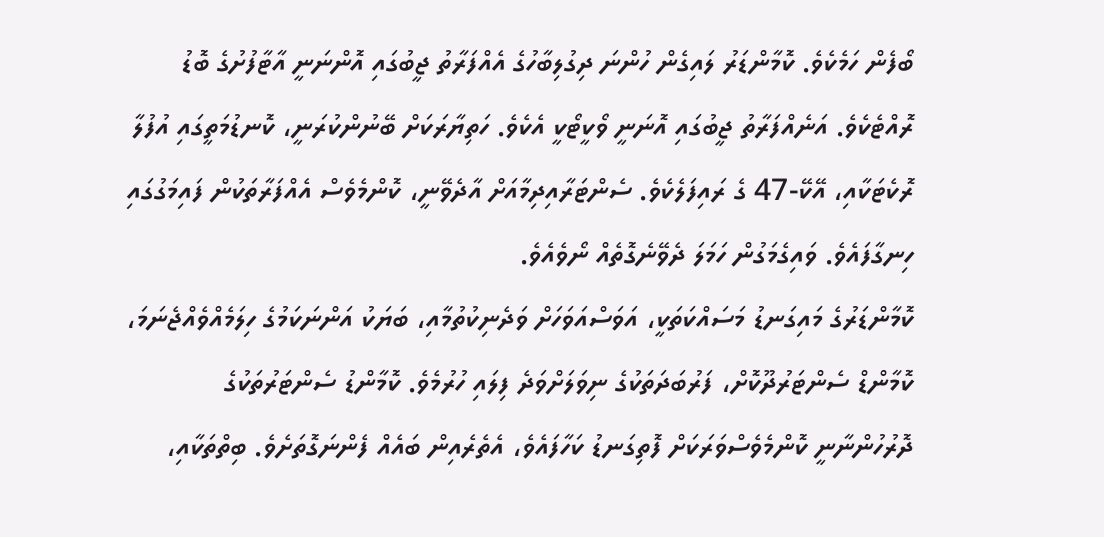ބޯފެން ހަމެކެވެ. ކޮމާންޑަރު ލައިގެން ހުންނަ ދިގުލިބާހުގެ އެއްފަރާތު ޖީބުގައި އޮންނަނީ އާޓާފުށުގެ ބޮޑު ރޮއްޓެކެވެ. އަނެއްފަރާތު ޖީބުގައި އޮނަނީ ވޯކީޓޯކީ އެކެވެ. ހަތިޔާރަކަށް ބޭނުންކުރަނީ، ކޮނޑުމަތީގައި އުފުލާ ރޮކެޓަކާއި، އޭކޭ-47 ގެ ރައިފަލެކެވެ. ސެންޓަރާއިދިމާއަށް އާދެވޭނީ، ކޮންމެވެސް އެއްފަރާތަކުން ފައިމަގުގައި ހިނގާފައެވެ. ވައިގެމަގުން ހަމަލަ ދެވޭނެގޮތެއް ނޯވެއެވެ.
ކޮމާންޑަރުގެ މައިގަނޑު މަސައްކަތަކީ، އަވަސްއަވަހަށް ވަދެނިކުތުމާއި، ބަޔަކު އަންނަކަމުގެ ހިލަމެއްވެއްޖެނަމަ، ކޮމާންޑް ސެންޓަރުދޫކޮށް، ފަރުބަދަތަކުގެ ނިވަލަށްވަދެ ފިލައި ހުރުމެވެ. ކޮމާންޑު ސެންޓަރުތަކުގެ ދޮރުހުންނާނީ ކޮންމެވެސްވަރަކަށް ފޮތިގަނޑު ކަހާފައެވެ، އެތެރެއިން ބައެއް ފެންނަގޮތަށެވެ. ބިތްތަކާއި،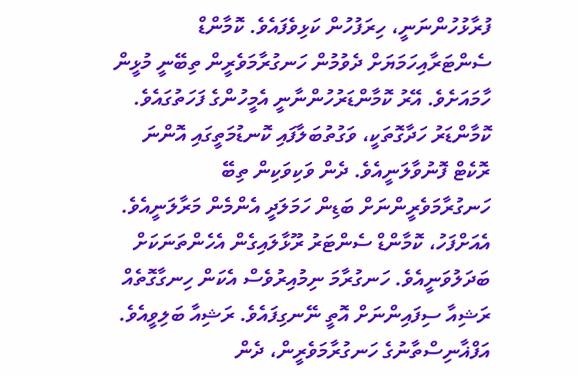ފުރާޅުހުންނަނީ، ހިރަފުހުން ކަޅިވެފައެވެ. ކޮމާންޑް ސެންޓަރާއިހަމަޔަށް ދެވުމުން ހަނގުރާމަވެރީން ތިބޭނީ މުޅީން ހާމައަށެވެ. އޭރު ކޮމާންޑަރުހުންނާނީ އެމީހުންގެ ފަހަތުގައެވެ. ކޮމާންޑަރު ހަދާގޮތަކީ، ވަގުތުބަލާފައި ކޮނޑުމަތީގައި އޮންނަ ރޮކެޓް ފޮނުވާލަނީއެވެ. ދެން ވަކިވަކިން ތިބޭ ހަނގުރާމަވެރީންނަށް ބަޑިން ހަމަލަދީ އެންމެން މަރާލަނީއެވެ. އެއަށްފަހު، ކޮމާންޑް ސެންޓަރު ރޫޅާލައިގެން އެހެންތަނަކަށް ބަދަލުވަނީއެވެ. ހަނގުރާމަ ނިމުއިރުވެސް އެކަން ހިނގާގޮތެއް ރަޝިއާ ސިފައިންނަށް އޮތީ ނޭނގިފައެވެ. ރަޝިއާ ބަލިވީއެވެ.
އަފްޣާނިސްތާނުގެ ހަނގުރާމަވެރީން، ދެން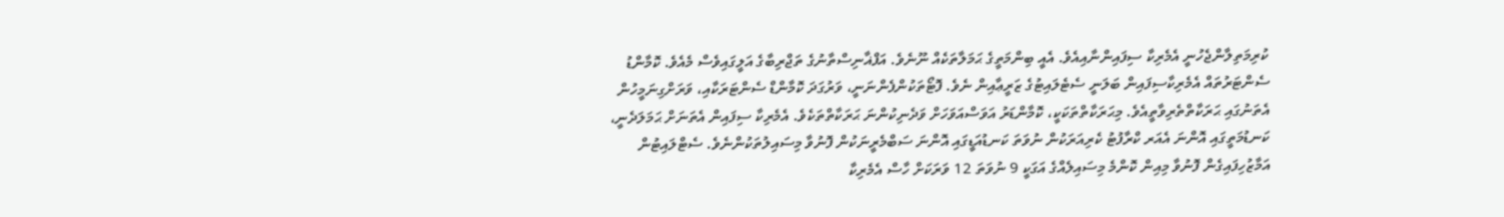ކުރިމަތިލާންޖެހުނީ އެމެރިކާ ސިފައިންނާއިއެވެ. އެއީ ބިންމަތީގެ ޙަމަލާތަކެއް ނޫނެވެ. އަފްޣާނިސްތާނުގެ ތަޖްރިބާގެ އަލީގައިވެސް މެއެވެ. ކޮމާންޑު ސެންޓަރުތައް އެމެރިކާސިފައިން ބަލަނީ ސެޓެލައިޓުގެ ޒަރީޢާއިން ނެވެ. ފޮޓޯތަކުންފެންނަނީ، ވަރުގަދަ ކޮމާންޑް ސެންޓަރަކާއި، ވަރަށްގިނަމީހުން އެތަނުގައި ޙަރަކާތްތެރިވާތީއެވެ. މިޙަރަކާތްތަކަކީ، ކޮމާންޑަރު އަވަސްއަވަހަށް ވަދެނިކުންނަ ޙަރަކާތްތަކެވެ. އެމެރިކާ ސިފައިން އެތަނަށް ޙަމަލަދެނީ، ކަނޑުމަތީގައި އޮންނަ އެއަރ ކްރާފުޓު ކެރިއަރަކުން ނުވަތަ ކަނޑުއަޑީގައި އޮންނަ ސަބްމެރީނަކުން ފޮނުވާ މިސައިލުތަކުންނެވެ. ސެޓްލައިޓުން އަމާޒުހިފައިގެން ފޮނުވާ މިއިން ކޮންމެ މިސައިލެއްގެ އަގަކީ 9 ނުވަތަ 12 ވަރަކަށް ހާސް އެމެރިކާ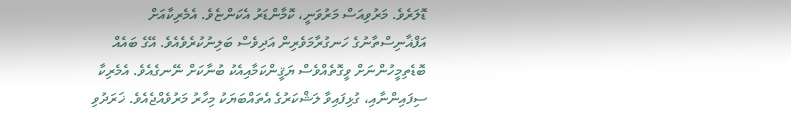ޑޮލަރެވެ. މަރުވިއަސް މަރުވަނީ، ކޮމާންޑަރު އެކަންޏެވެ. އެމެރިކާއަށް އަފްޣާނިސްތާނުގެ ހަނގުރާމަވެރިން އަދިވެސް ބަލިނުކުރެވެއެވެ. އޭގެ ބައެއް ބޮޑެތިމީހުންނަށް ވީގޮތެއްވެސް ޔަޤީންކަމާއިއެކު ބުނާކަށް ނޭނގެއެވެ. އެމެރިކާ ސިފައިންނާއި، ގުޅިފައިވާ ލަޝްކަރުގެ އެތައްބަޔަކު މިހާރު މަރުވެއްޖެއެވެ. ޚަރަދުވި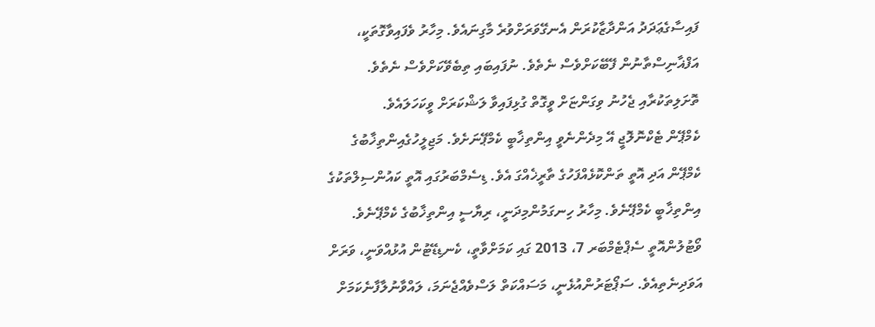ފައިސާގެޢަދަދު އަންދާޒާކުރަން އެނގޭވަރަށްވުރެ މާގިނައެވެ. މިހާރު ވެފައިވާގޮތަކީ، އަފްޣާނިސްތާނުން ފޭބޭކަށްވެސް ނެތެވެ. ނުފައިބައި ތިބެވޭކަށްވެސް ނެތެވެ. ތޮށަލިތަކުރާއި ޖެހުނު ވިގަންޏަށް ވީގޮތް ގުޅިފައިވާ ލަޝްކަރަށް ވީކަހަލައެވެ.
ކެމްޕޭން ޓެކްނޮލޮޖީ އޭ މިދެންނެވީ އިންތިޚާބީ ކެމްޕޭނަށެވެ. މަޖިލީހުގެއިންތިޚާބުގެ ކެމްޕޭން އަދި އޮތީ ތަންކޮޅެއްފަހުގެ ތާރީޚެއްގަ އެވެ. ޑިސެމްބަރުގައި އޮތީ ކައުންސިލްތަކުގެ އިންތިޚާބީ ކެމްޕޭނެވެ. މިހާރު ހިނގަމުންމިދަނީ، ރިޔާސީ އިންތިޚާބުގެ ކެމްޕޭނެވެ. ވޯޓުލުންއޮތީ ސެޕްޓެމްބަރ 7، 2013 ގައި ކަމަށްވާތީ، ކެނޑިޑޭޓުން އުޅުއްވަނީ، ވަރަށް އަވަދިނެތިއެވެ. ސަޕޯޓަރުންއުޅެނީ، މަސައްކަތް ލަސްވެއްޖެނަމަ، ލައްވާނުލާފާނެކަމަށް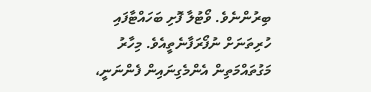ބިރުންނެވެ. ވޯޓުލާ ފޮށި ބަހައްޓާފައި ހުރިތަނަށް ނުފޯރަފާނެތީއެވެ. މިހާރު މަގުތައްމަތިން އެންމެގިނައިން ފެންނަނީ،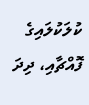ކުލަކުލައިގެ ފޮއްޗާއި، ދިދަ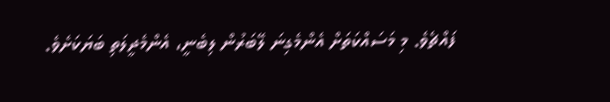ފައްޗެވެ. މި މަސައްކަތަށް އެންމެގިނަ ލޭބަރުން ލިބެނީ، އެންމެދީލަތި ބަޔަކަށެވެ.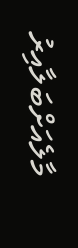މާލެއަށްބަލާއިރު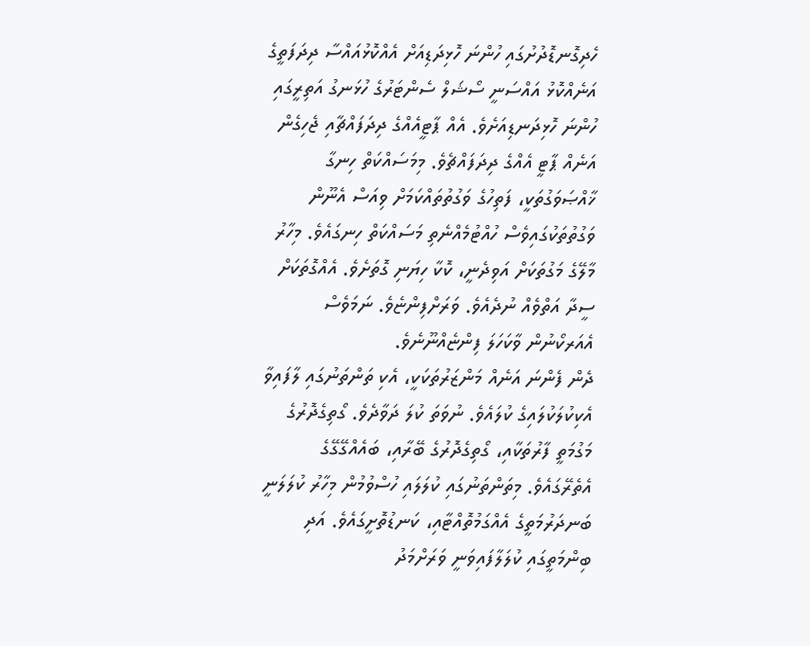ހެދިގޮނޑޮދުށުގައި ހުންނަ ހޮޅިދަޑިއަށް އެއްކޮޅުއައްސާ ދިދަފަތީގެ އަނެއްކޮޅު އައްސަނީ ސޯޝަލް ސެންޓަރުގެ ހުޅަނގު އަތިރީގައި ހުންނަ ހޮޅިދަނޑިއަށެވެ. އެއް ޕާޓީއެއްގެ ދިދަފައްޗާއި ޖެހިގެން އަނެއް ޕާޓީ އެއްގެ ދިދަފައްޗެވެ. މިމަސައްކަތް ހިނގާ ޚާއްޞަވަގުތަކީ، ފަތިހުގެ ވަގުތުތައްކަމަށް ވިއަސް އެނޫން ވަގުތުތަކުގައިވެސް ހުއްޓުމެއްނެތި މަސައްކަތް ހިނގައެވެ. މިހާރު މާލޭގެ މަގުތަކަށް އަވިދެނީ، ކޮކާ ހިޔަނި ގޮތަށެވެ. އެއްގޮތަކަށް ސީދާ އަތްވެއް ނުދެއެވެ. ވަރަށްފިންޏެވެ. ނަމަވެސް އެއަރކޯނުން ވާކަހަލަ ފިންޏެއްނޫނެވެ.
ދެން ފެންނަ އަނެއް މަންޒަރުތަކަކީ، އެކި ތަންތަނުގައި ލާފައިވާ އެކިކުލަކުލައިގެ ކުލައެވެ. ނުވަތަ ކުލަ ދަވާދެވެ. ގޯތިގެދޮރުގެ މަގުމަތީ ފާރުތަކާއި، ގޯތިގެދޮރުގެ ބޭރާއި، ބައެއްގޭގޭގެ އެތެރޭގައެވެ. މިތަންތަނުގައި ކުލަލައި ހުސްވުމުން މިހާރު ކުލަލަނީ ބަނދަރުމަތީގެ އެއްގަމުތޮއްޓާއި، ކަނޑުތޮށީގައެވެ. އަދި ބިންމަތީގައި ކުލަލާފައިވަނީ ވަރަށްމަދު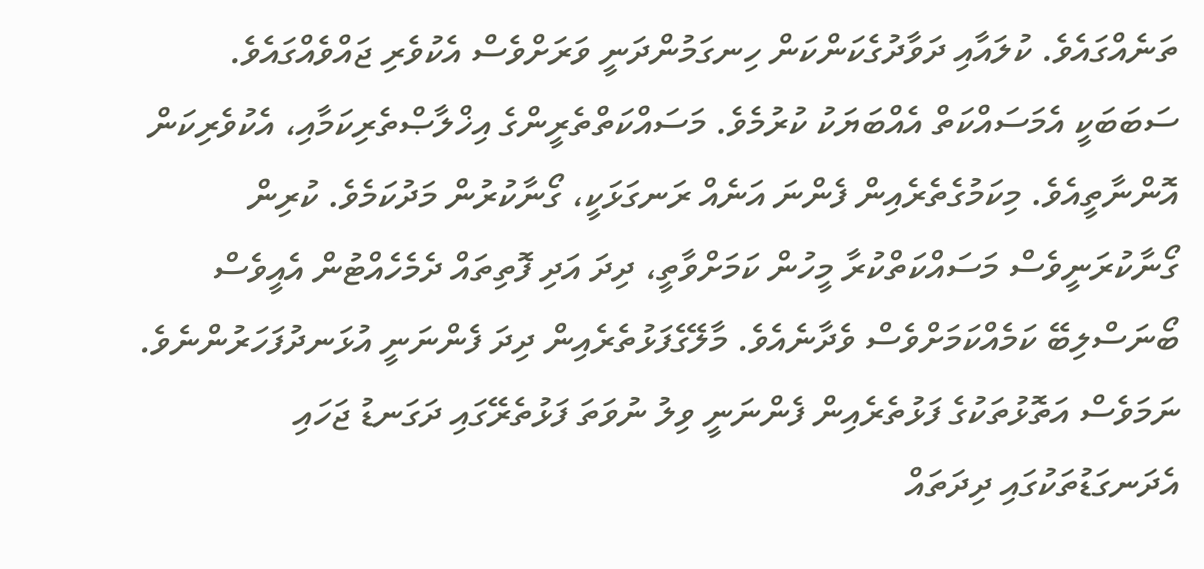ތަނެއްގައެވެ. ކުލައާއި ދަވާދުގެކަންކަން ހިނގަމުންދަނީ ވަރަށްވެސް އެކުވެރި ޖައްވެއްގައެވެ. ސަބަބަކީ އެމަސައްކަތް އެއްބަޔަކު ކުރުމެވެ. މަސައްކަތްތެރީންގެ އިޚްލާޞްތެރިކަމާއި، އެކުވެރިކަން އޮންނާތީއެވެ. މިކަމުގެތެރެއިން ފެންނަ އަނެއް ރަނގަޅަކީ، ގޯނާކުރުން މަދުކަމެވެ. ކުރިން ގޯނާކުރަނީވެސް މަސައްކަތްކުރާ މީހުން ކަމަށްވާތީ، ދިދަ އަދި ފޮތިތައް ދެމެހެއްޓުން އެއީވެސް ބޯނަސްލިބޭ ކަމެއްކަމަށްވެސް ވެދާނެއެވެ. މާލޭގެފަޅުތެރެއިން ދިދަ ފެންނަނީ އުޅަނދުފަހަރުންނެވެ. ނަމަވެސް އަތޮޅުތަކުގެ ފަޅުތެރެއިން ފެންނަނީ ވިލު ނުވަތަ ފަޅުތެރޭގައި ދަގަނޑު ޖަހައި އެދަނގަޑުތަކުގައި ދިދަތައް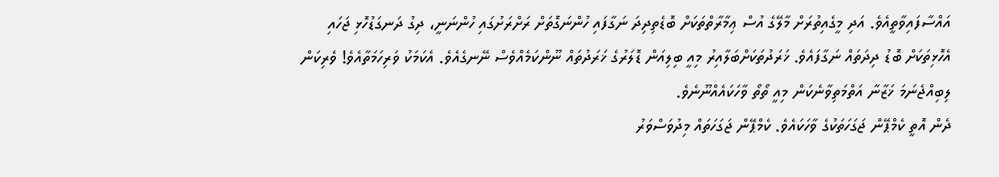އައްސާފައިވާތީއެވެ. އަދި މީގެއިތުރަށް މާލޭގެ އުސް ޢިމާރާތްތަކަށް ބޮޑެތިދިދަ ނަގާފައި ހުންނަގޮތަށް ރަށްރަށުގައި ހުންނަނީ، ދިގު ދަނގަޑުހޮޅި ޖަހައި އެހޮޅިތަކަށް ބޮޑު ދިދަތައް ނަގާފައެވެ. ޚަރަދުތަކަށްބަލާއިރު މިއީ ބިލިއަން ޑޮލަރުގެ ޚަރަދުތައް ނޫންކަމެއްވެސް ނޭނގެއެވެ. އެކަމަކު ވަރިހަމަތާއެވެ! ވެރިކަން ލިބިއްޖެނަމަ ޚަޒާނާ އަތްމަތިވާނެކަން މިއީ ތޯތޯ ވާހަކައެއްނޫނެވެ.
ދެން އޮތީ ކެމްޕޭން ޖަގަހަތަކުގެ ވާހަކައެވެ. ކެމްޕޭން ޖަގަހަތައް މިދުވަސްވަރު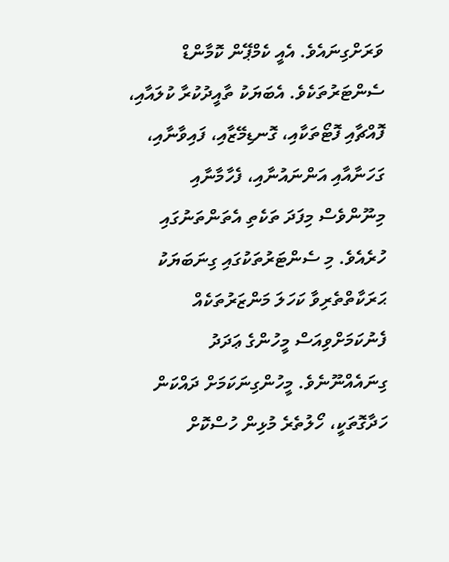ވަރަށްގިނައެވެ. އެއީ ކެމްޕޭން ކޮމާންޑް ސެންޓަރުތަކެވެ. އެބަޔަކު ތާއީދުކުރާ ކުލައާއި، ފޮއްޗާއި ފޮޓޯތަކާއި، ގޮނޑިމޭޒާއި، ފައިވާނާއި، ގަހަނާއާއި އަންނައުނާއި، ފެހާމާނާއި މިނޫންވެސް މިފަދަ ތަކެތި އެތަންތަނުގައި ހުރެއެވެ. މި ސެންޓަރުތަކުގައި ގިނަބަޔަކު ޙަރަކާތްތެރިވާ ކަހަލަ މަންޒަރުތަކެއް ފެނުކަމަށްވިއަސް މީހުންގެ ޢަދަދު ގިނައެއްނޫނެވެ. މީހުންގިނަކަމަށް ދައްކަން ހަދާގޮތަކީ، ހޯލުތެރެ މުޅިން ހުސްކޮށް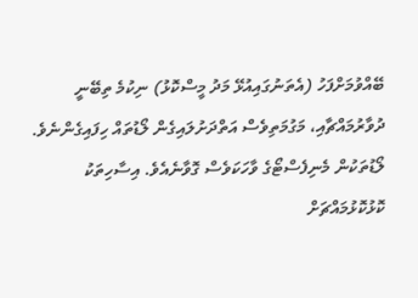ބޭއްވުމަށްފަހު (އެތަނުގައިއުޅޭ މަދު މީސްކޮޅު) ނިކުމެ ތިބޭނީ ދުވާރުމައްޗާއި، މަގުމަތިވެސް އަތްދަށުލައިގެން ލޯޑުތައް ހިފައިގެންނެވެ.  ލޯޑުތަކުން މެނިފެސްޓޯގެ ވާހަކަވެސް ގޮވާނެއެވެ. އިސާހިތަކު ކޮޅުކޮޅުމައްޗަށް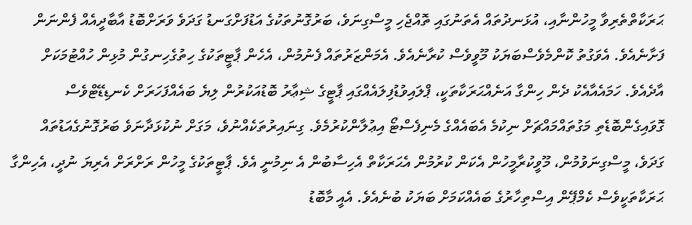ޙަރަކާތްތެރިވާ މީހުންނާއި، އުޅަނދުތައް އެތަނުގައި ތޮއްޖެހި މީސްގިނަވެ، ބަރުގޮނުތަކުގެ އަޑުފަށްގަނޑު ގަދަވެ ވަރަށްބޮޑު އާބާދީއެއް ފެންނަން ފަށާނެއެވެ. އެވަގުތު ކޮންމެވެސްބަޔަކު މޫވީވެސް ކުރާނެއެވެ. އެމަންޒަރުތައް ފެނުމުން، އެހެން ޕާޓީތަކުގެ ހިތުގެހިނގުން މުޅިން ހުއްޓުމަކަށް އާދެއެވެ. ހަމައެއާއެކު ދެން ހިންގާ އަނެއްޙަރަކާތަކީ، ޕްލައިވުޑުފިލައެއްގައި ޕާޓީގެ ޝިޢާރު ބޮޑުއަކުރުން ލިޔެ ބައެއްފަހަރަށް ކެނޑިޑޭޓްވެސް ގޮވައިގެންބޮޑެތި މަގުތައްމައްޗަށް ނިކުމެ އެބައެއްގެ މެނިފެސްޓޯ އިޢުލާންކުރުމެވެ. ގިނައިރުތަކެއްނުވެ، މަގަށް ނުކުޅަދާނަވެ ބަރުގޮނުގެއަޑުތައް ގަދަވެ، މީސްގިނަވުމުން، މޫވީކުރާމީހުން އެކަން ކުރުމުން އެޙަރަކާތް އެހިސާބުން އެ ނިމުނީ އެވެ. ޕާޓީތަކުގެ މީހުން ރަށްރަށް އެރިޔަ ނުދީ، އެހިންގާ ޙަރަކާތަކީވެސް ކެމްޕޭން އިސްތިހާރުގެ ބައެއްކަމަށް ބަޔަކު ބުނެއެވެ. އެއީ މާބޮޑު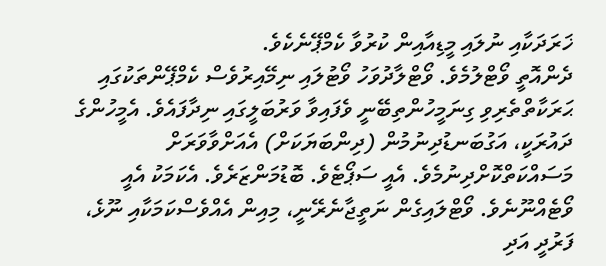ޚަރަދަކާއި ނުލައި މީޑިއާއިން ކުރުވާ ކެމްޕޭނެކެވެ.
ދެންއޮތީ ވޯޓްލުމެވެ. ވޯޓްލާދުވަހު ވޯޓުލައި ނިމޭއިރުވެސް ކެމްޕޭންތަކުގައި ޙަރަކާތްތެރިވި ގިނަމީހުންތިބޭނީ ވެފައިވާ ވަރުބަލީގައި ނިދާފައެވެ. އެމީހުންގެ ދައުރަކީ، އަގުބަނޑުދިނުމުން (ދިންބަޔަކަށް) އެއަށްވާވަރަށް މަސައްކަތްކޮށްދިނުމެވެ. އެއީ ސަޕޯޓެވެ. ބޮޑުމަންޒަރެވެ. އެކަމަކު އެއީ ވޯޓެއްނޫނެވެ. ވޯޓްލައިގެން ނަތީޖާނެރޭނީ، މިއިން އެއްވެސްކަމަކާއި ނޫޅެ، ފަރުދީ އަދި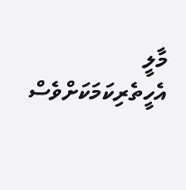މާލީ އެހީތެރިކަމަކަށްވެސް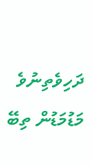ދަހިވެތިނުވެ މަޑުމަޑުން ތިބޭ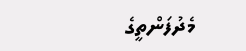މެދުފަންތީގެ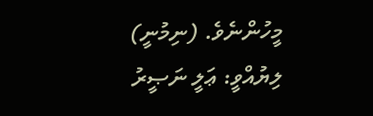މީހުންނެވެ. (ނިމުނީ)
ލިޔުއްވީ: ޢަލީ ނަޞީރު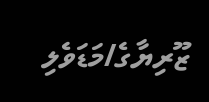ޒޫރިޔާގެ/މަޑަވެލި